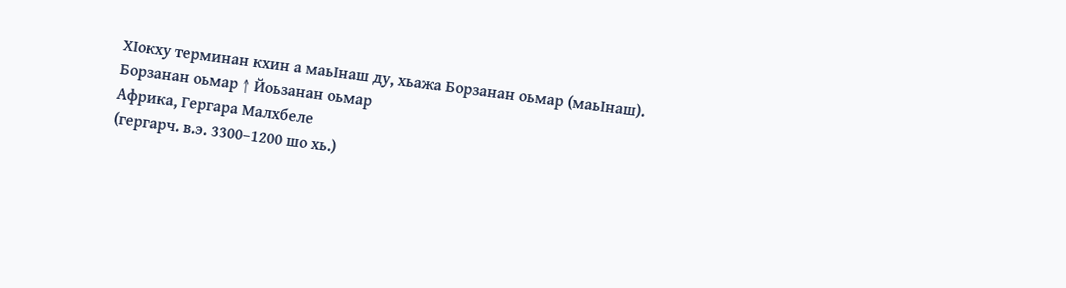ХӀокху терминан кхин а маьӀнаш ду, хьажа Борзанан оьмар (маьӀнаш).
Борзанан оьмар ↑ Йоьзанан оьмар
Африка, Гергара Малхбеле
(гергарч. в.э. 3300–1200 шо хь.)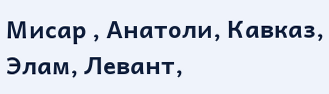Мисар , Анатоли, Кавказ, Элам, Левант,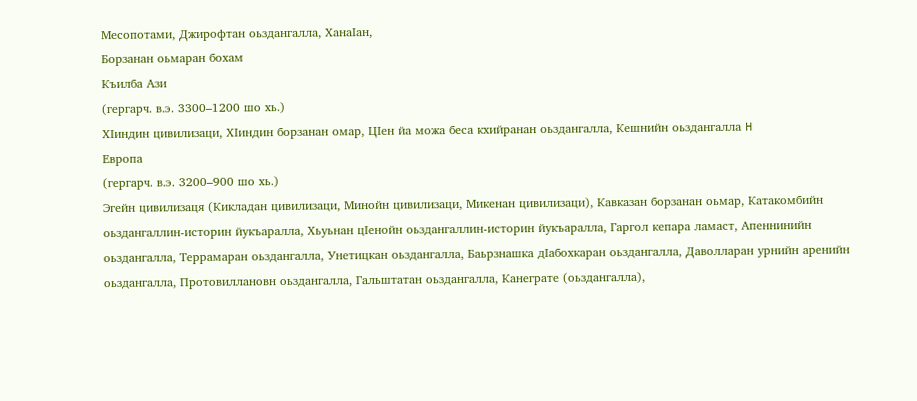Месопотами, Джирофтан оьздангалла, ХанаӀан,
Борзанан оьмаран бохам
Къилба Ази
(гергарч. в.э. 3300–1200 шо хь.)
ХӀиндин цивилизаци, ХӀиндин борзанан омар, ЦӀен йа можа беса кхийранан оьздангалла, Кешнийн оьздангалла H
Европа
(гергарч. в.э. 3200–900 шо хь.)
Эгейн цивилизаця (Кикладан цивилизаци, Минойн цивилизаци, Микенан цивилизаци), Кавказан борзанан оьмар, Катакомбийн оьздангаллин-историн йукъаралла, Хьуьнан цӀенойн оьздангаллин-историн йукъаралла, Гаргол кепара ламаст, Апеннинийн оьздангалла, Террамаран оьздангалла, Унетицкан оьздангалла, Баьрзнашка дӀабохкаран оьздангалла, Даволларан урнийн аренийн оьздангалла, Протовиллановн оьздангалла, Гальштатан оьздангалла, Канеграте (оьздангалла),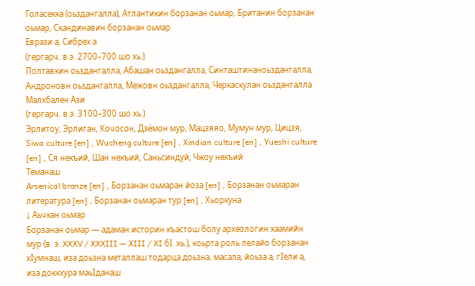Голасекка (оьздангалла), Атлантикин борзанан оьмар, Британин борзанан оьмар, Скандинавин борзанан оьмар
Еврази а, Сибрех а
(гергарч. в.э. 2700–700 шо хь.)
Полтавкин оьздангалла, Абашан оьздангалла, Синташтинаноьздангалла, Андроновн оьздангалла, Межовн оьздангалла, Черкаскулан оьздангалла
Малхбален Ази
(гергарч. в.э. 3100–300 шо хь.)
Эрлитоу, Эрлиган, Кочосон, Дзёмон мур, Мацзяяо, Мумун мур, Цицзя, Siwa culture [en] , Wucheng culture [en] , Xindian culture [en] , Yueshi culture [en] , Ся некъий, Шан некъий, Саньсиндуй, Чжоу некъий
Теманаш
Arsenical bronze [en] , Борзанан оьмаран йоза [en] , Борзанан оьмаран литература [en] , Борзанан оьмаран тур [en] , Хьоркуна
↓ Аьчкан оьмар
Борзанан оьмар — адаман историн къастош болу археологин хаамийн мур (в. э. XXXV / XXXIII — XIII / XI бӀ. хь.), коьрта роль лелайо борзанан хӀумнаш, иза доьзна металлаш тодарца доьзна, масала, йоьза а, гӀели а, иза доккхура маьӀданаш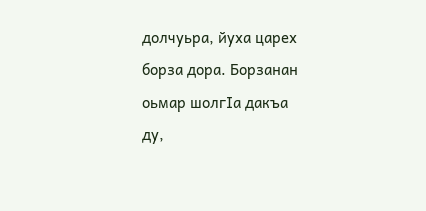долчуьра, йуха царех борза дора. Борзанан оьмар шолгӀа дакъа ду,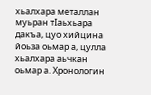хьалхара металлан муьран тӀаьхьара дакъа, цуо хийцина йоьза оьмар а, цулла хьалхара аьчкан оьмар а. Хронологин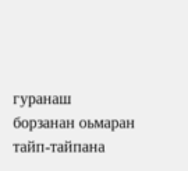гуранаш борзанан оьмаран тайп-тайпана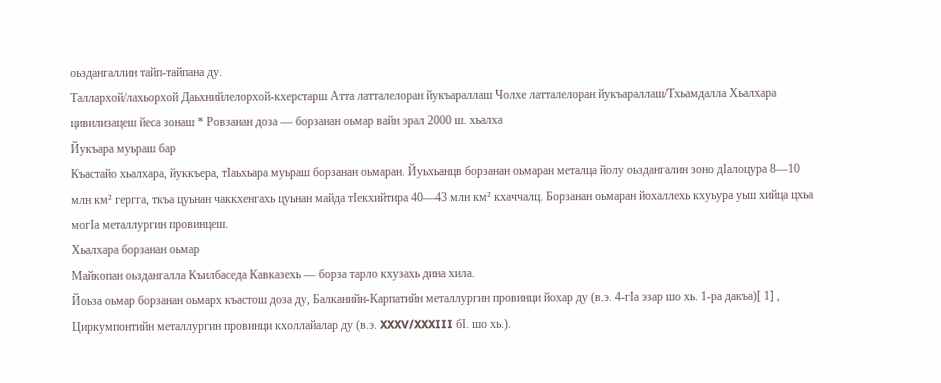оьздангаллин тайп-тайпана ду.
Таллархой/лахьорхой Даьхнийлелорхой-кхерстарш Атта латталелоран йукъараллаш Чолхе латталелоран йукъараллаш/Тхьамдалла Хьалхара цивилизацеш йеса зонаш * Ровзанан доза — борзанан оьмар вайн эрал 2000 ш. хьалха
Йукъара муьраш бар
Къастайо хьалхара, йуккъера, тӀаьхьара муьраш борзанан оьмаран. Йуьхьанцв борзанан оьмаран металца йолу оьздангалин зоно дӀалоцура 8—10 млн км² гергга, ткъа цуьнан чаккхенгахь цуьнан майда тӀекхийтира 40—43 млн км² кхаччалц. Борзанан оьмаран йохаллехь кхуьура уьш хийца цхьа могӀа металлургин провинцеш.
Хьалхара борзанан оьмар
Майкопан оьздангалла Къилбаседа Кавказехь — борза тарло кхузахь дина хила.
Йоьза оьмар борзанан оьмарх къастош доза ду, Балканийн-Карпатийн металлургин провинци йохар ду (в.э. 4-гӀа эзар шо хь. 1-ра дакъа)[ 1] , Циркумпонтийн металлургин провинци кхоллайалар ду (в.э. XXXV/XXXIII бӀ. шо хь.).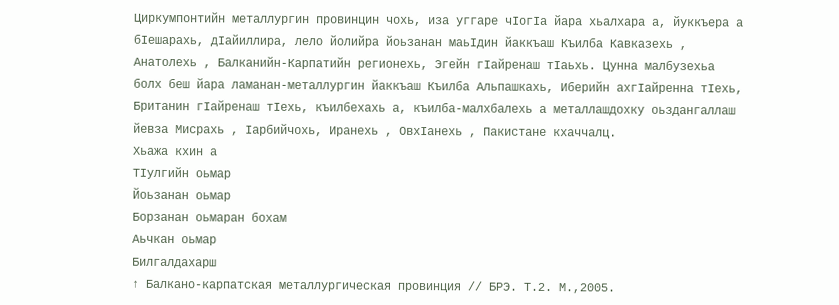Циркумпонтийн металлургин провинцин чохь, иза уггаре чӀогӀа йара хьалхара а, йуккъера а бӀешарахь, дӀайиллира, лело йолийра йоьзанан маьӀдин йаккъаш Къилба Кавказехь , Анатолехь , Балканийн-Карпатийн регионехь, Эгейн гӀайренаш тӀаьхь. Цунна малбузехьа болх беш йара ламанан-металлургин йаккъаш Къилба Альпашкахь, Иберийн ахгӀайренна тӀехь, Британин гӀайренаш тӀехь, къилбехахь а, къилба-малхбалехь а металлашдохку оьздангаллаш йевза Мисрахь , Ӏарбийчохь, Иранехь , ОвхӀанехь , Пакистане кхаччалц.
Хьажа кхин а
ТӀулгийн оьмар
Йоьзанан оьмар
Борзанан оьмаран бохам
Аьчкан оьмар
Билгалдахарш
↑ Балкано-карпатская металлургическая провинция // БРЭ. Т.2. М.,2005.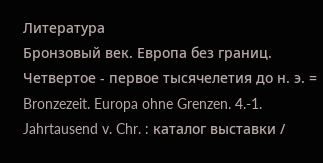Литература
Бронзовый век. Европа без границ. Четвертое - первое тысячелетия до н. э. = Bronzezeit. Europa ohne Grenzen. 4.-1. Jahrtausend v. Chr. : каталог выставки /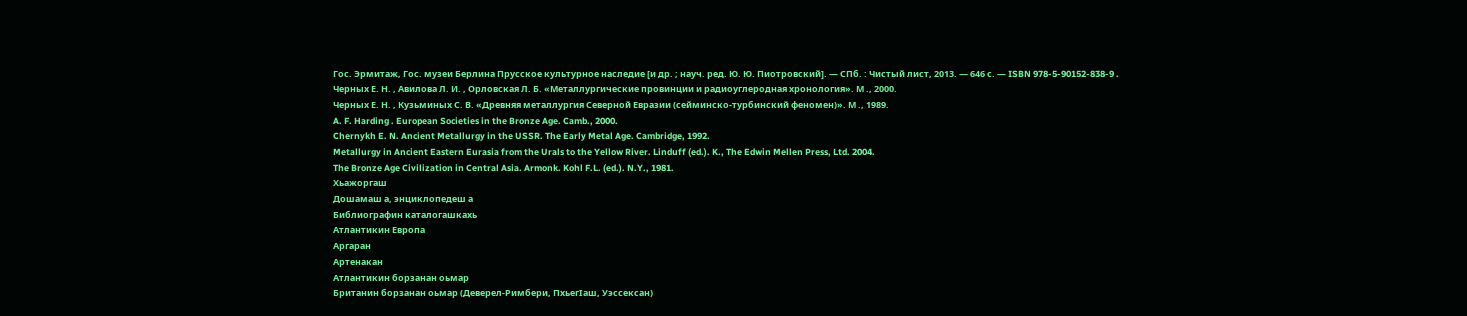Гос. Эрмитаж, Гос. музеи Берлина Прусское культурное наследие [и др. ; науч. ред. Ю. Ю. Пиотровский]. — СПб. : Чистый лист, 2013. — 646 с. — ISBN 978-5-90152-838-9 .
Черных Е. Н. , Авилова Л. И. , Орловская Л. Б. «Металлургические провинции и радиоуглеродная хронология». М ., 2000.
Черных Е. Н. , Кузьминых С. В. «Древняя металлургия Северной Евразии (сейминско-турбинский феномен)». М ., 1989.
A. F. Harding . European Societies in the Bronze Age. Camb., 2000.
Chernykh E. N. Ancient Metallurgy in the USSR. The Early Metal Age. Cambridge, 1992.
Metallurgy in Ancient Eastern Eurasia from the Urals to the Yellow River. Linduff (ed.). K., The Edwin Mellen Press, Ltd. 2004.
The Bronze Age Civilization in Central Asia. Armonk. Kohl F.L. (ed.). N.Y., 1981.
Хьажоргаш
Дошамаш а, энциклопедеш а
Библиографин каталогашкахь
Атлантикин Европа
Аргаран
Артенакан
Атлантикин борзанан оьмар
Британин борзанан оьмар (Деверел-Римбери, ПхьегӀаш, Уэссексан)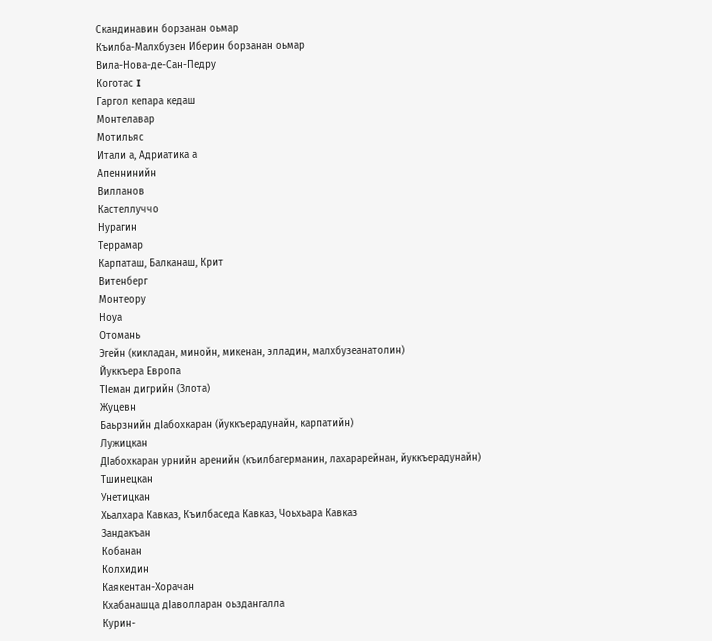Скандинавин борзанан оьмар
Къилба-Малхбузен Иберин борзанан оьмар
Вила-Нова-де-Сан-Педру
Коготас I
Гаргол кепара кедаш
Монтелавар
Мотильяс
Итали а, Адриатика а
Апеннинийн
Вилланов
Кастеллуччо
Нурагин
Террамар
Карпаташ, Балканаш, Крит
Витенберг
Монтеору
Ноуа
Отомань
Эгейн (кикладан, минойн, микенан, элладин, малхбузеанатолин)
Йуккъера Европа
ТӀеман дигрийн (Злота)
Жуцевн
Баьрзнийн дӀабохкаран (йуккъерадунайн, карпатийн)
Лужицкан
ДӀабохкаран урнийн аренийн (къилбагерманин, лахарарейнан, йуккъерадунайн)
Тшинецкан
Унетицкан
Хьалхара Кавказ, Къилбаседа Кавказ, Чоьхьара Кавказ
Зандакъан
Кобанан
Колхидин
Каякентан-Хорачан
Кхабанашца дӀаволларан оьздангалла
Курин-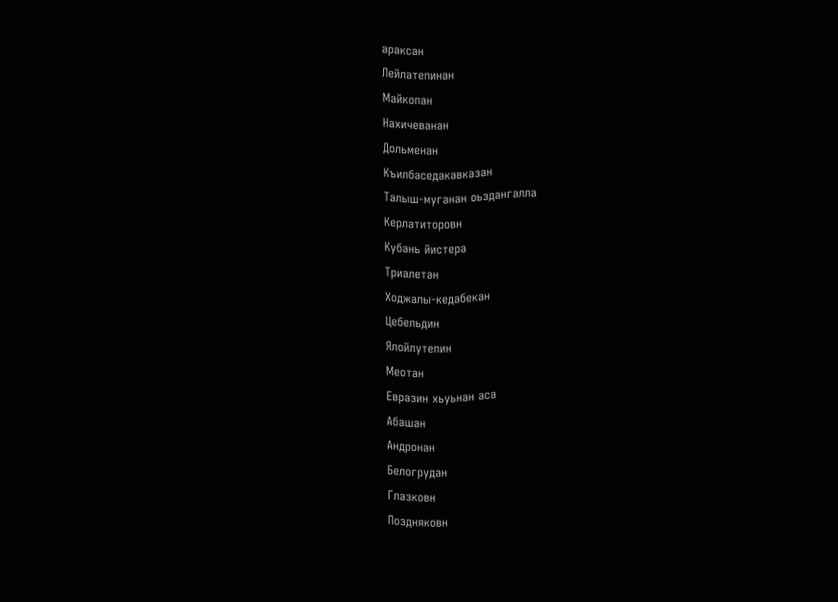араксан
Лейлатепинан
Майкопан
Нахичеванан
Дольменан
Къилбаседакавказан
Талыш-муганан оьздангалла
Керлатиторовн
Кубань йистера
Триалетан
Ходжалы-кедабекан
Цебельдин
Ялойлутепин
Меотан
Евразин хьуьнан аса
Абашан
Андронан
Белогрудан
Глазковн
Поздняковн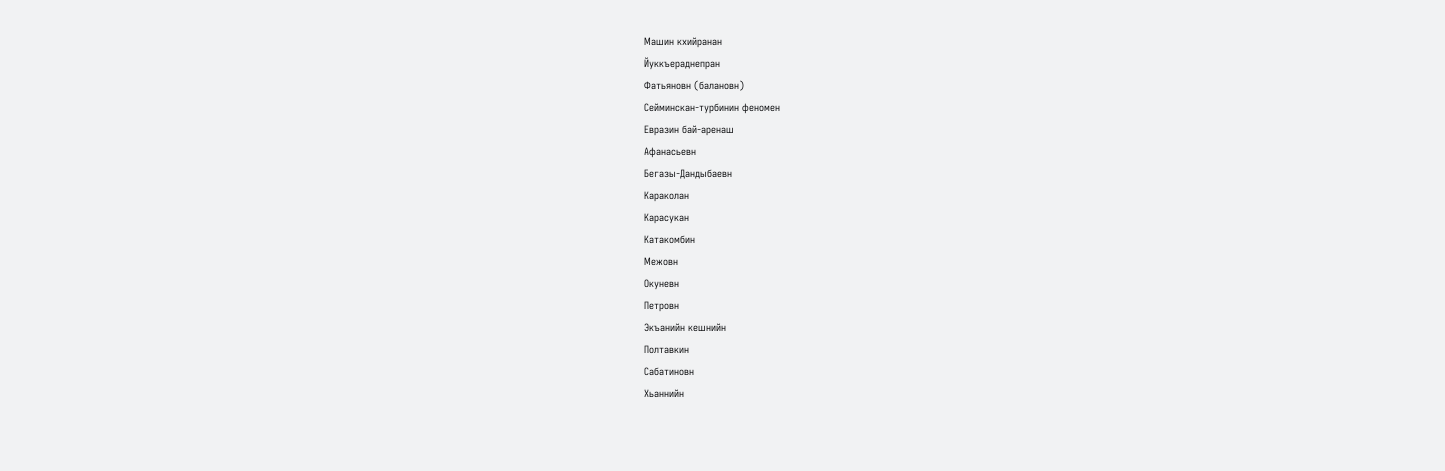Машин кхийранан
Йуккъераднепран
Фатьяновн (балановн)
Сейминскан-турбинин феномен
Евразин бай-аренаш
Афанасьевн
Бегазы-Дандыбаевн
Караколан
Карасукан
Катакомбин
Межовн
Окуневн
Петровн
Экъанийн кешнийн
Полтавкин
Сабатиновн
Хьаннийн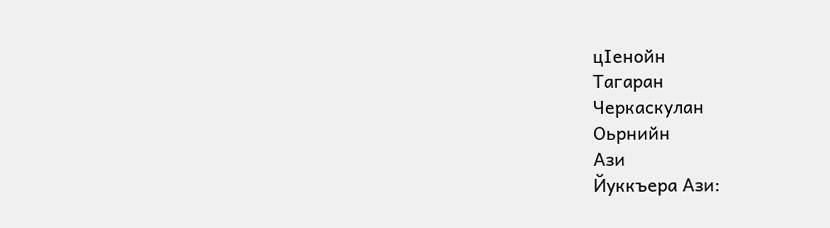цӀенойн
Тагаран
Черкаскулан
Оьрнийн
Ази
Йуккъера Ази: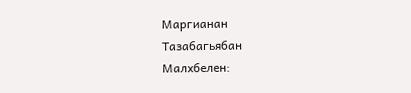Маргианан
Тазабагьябан
Малхбелен: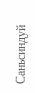Саньсиндуй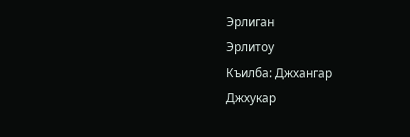Эрлиган
Эрлитоу
Къилба: Джхангар
Джхукар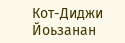Кот-Диджи
Йоьзанан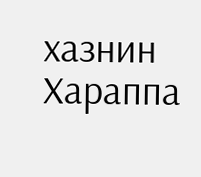хазнин
Хараппа